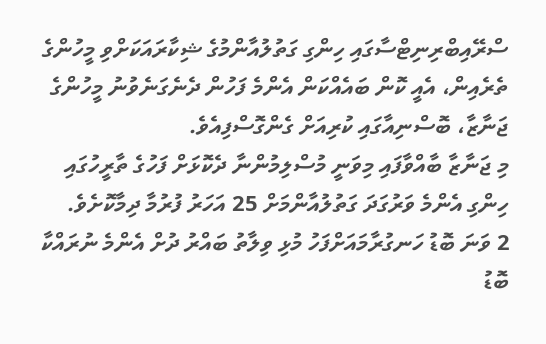ސްރޭއިބްރިނިޓްސާގައި ހިންގި ގަތުލުއާންމުގެ ޝިކާރައަކަށްވި މީހުންގެ ތެރެއިން، އެއީ ކޮން ބައެއްކަން އެންމެ ފަހުން ދެނެގަނެވުނު މީހުންގެ ޖަނާޒާ، ބޮސްނިއާގައި ކުރިއަށް ގެންގޮސްފިއެވެ.
މި ޖަނާޒާ ބާއްވާފައި މިވަނީ މުސްލިމުންނާ ދެކޮޅަށް ފަހުގެ ތާރީހުގައި ހިންގި އެންމެ ވަރުގަދަ ގަތުލުއާންމަށް 25 އަހަރު ފުރުމާ ދިމާކޮށެވެ.
2 ވަނަ ބޮޑު ހަނގުރާމައަށްފަހު މުޅި ވިލާތު ބައްރު ދުށް އެންމެ ނުރައްކާ ބޮޑު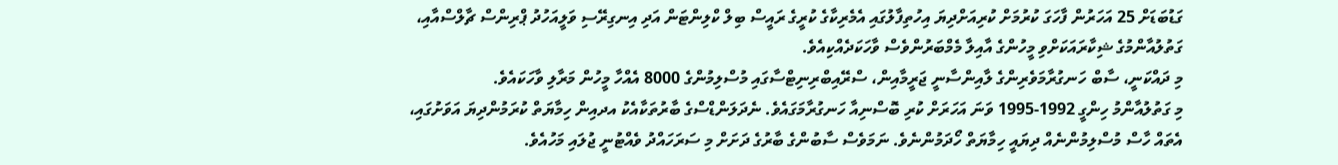ގަޑުބަޑަށް 25 އަހަރުން ފާހަގަ ކުރުމަށް ކުރިއަށްދިޔަ އިހުތިފާލުގައި އެމެރިކާގެ ކުރީގެ ރައީސް ބިލް ކްލިންޓަން އަދި އިނގިރޭސި ވަލީއަހުދު ޕްރިންސް ޗާލްސްއާއި، ގަތުލުއާންމުގެ ޝިކާރައަކަށްވި މީހުންގެ އާއިލާ މެމްބަރުންވެސް ވާހަކަދެއްކިއެވެ.
މި ދައްކަނީ، ސާބް ހަނގުރާމަވެރިންގެ ލާއިންސާނީ ޖަރީމާއިން، ސްރޭއިބްރިނިޓްސާގައި މުސްލިމުންގެ 8000 އެއްހާ މީހުން މަރާލި ވާހަކައެވެ.
މި ގަތުލުއާންމު ހިންގީ 1992-1995 ވަނަ އަހަރަށް ކުރި ބޮސްނިއާ ހަނގުރާމަގައެވެ. ނެދަލަންޑްސްގެ ބާރުތަކާއެކު އދއިން ހިމާޔަތް ކުރަމުންދިޔަ އަވަށުގައި، އެތައް ހާސް މުސްލިމުންނެއް ދިޔައީ ހިމާޔަތް ހޯދަމުންނެވެ. ނަމަވެސް ސާބުންގެ ބާރުގެ ދަށަށް މި ސަރަހައްދު ވެއްޓުނީ ޖުލައި މަހުއެވެ.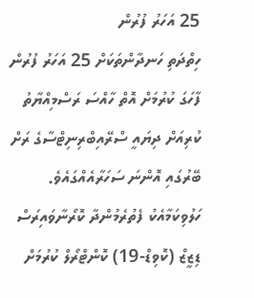25 އަހަރު ފުރުން
ހިތްދަތި ހަނދާންތަކަށް 25 އަހަރު ފުރުން ފާހަގަ ކުރުމަށް އޮތް ހާއްސަ ރަސްމިއްޔާތު ކުރިއަށް ދިޔައީ ސްރޭއިބްރިނިޓްސާގެ ރަށް ބޭރުގައި އޮންނަ ސަހަރާއެއްގައެވެ. ހަލުވިކަމާއެކު ފެތުރެމުންދާ ކޮރޯނާވައިރަސް ޑިޒީޒް (ކޮވިޑް-19) ކޮންޓްރޯލް ކުރުމަށް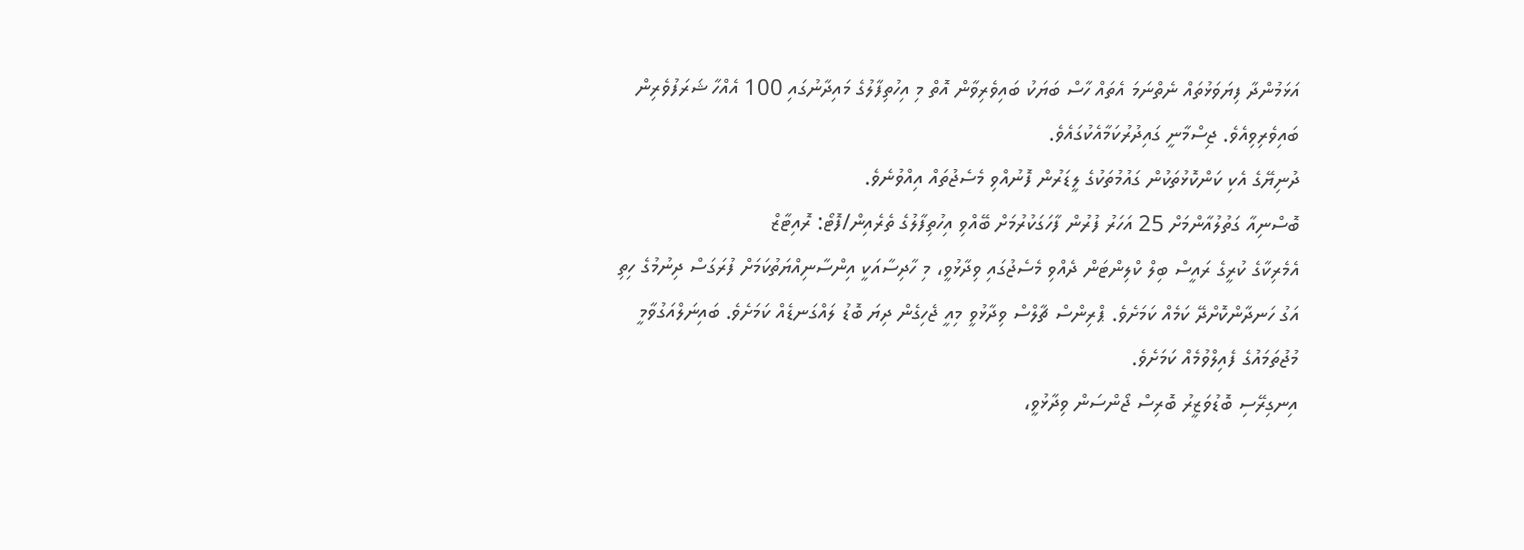އަޅަމުންދާ ފިޔަވަޅުތައް ނެތްނަމަ އެތައް ހާސް ބަޔަކު ބައިވެރިވާން އޮތް މި އިހުތިފާލުގެ މައިދާނުގައި 100 އެއްހާ ޝަރަފުވެރިން ބައިވެރިވިއެވެ. ޖިސްމާނީ ގައިދުރުކަމާއެކުގައެވެ.
ދުނިޔޭގެ އެކި ކަންކޮޅުތަކުން ގައުމުތަކުގެ ލީޑަރުން ފޮނުއްވި މެސެޖުތައް އިއްވުނެވެ.
ބޮސްނިއާ ގަތުލުއާންމަށް 25 އަހަރު ފުރުން ފާހަގަކުރުމަށް ބޭއްވި އިހުތިފާލުގެ ތެރެއިން/ފޮޓޯ: ރޮއިޓާޒް
އެމެރިކާގެ ކުރީގެ ރައީސް ބިލް ކްލިންޓަން ދެއްވި މެސެޖުގައި ވިދާޅުވީ، މި ހާދިސާއަކީ އިންސާނިއްޔަތުކަމަށް ފުރަގަސް ދިނުމުގެ ހިތި އަގު ހަނދާންކޮށްދޭ ކަމެއް ކަމަށެވެ. ޕްރިންސް ޗާލްސް ވިދާޅުވީ މިއީ ޖެހިގެން ދިޔަ ބޮޑު ލައްގަނޑެއް ކަމަށެވެ. ބައިނަލްއަގުވާމީ މުޖުތަމައުގެ ފެއިލްވުމެއް ކަމަށެވެ.
އިނގިރޭސި ބޮޑުވަޒީރު ބޮރިސް ޖޯންސަން ވިދާޅުވީ،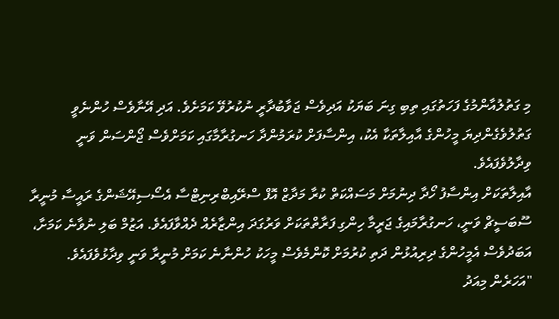މި ގަތުލުއާންމުގެ ފަހަތުގައި ތިބި ގިނަ ބަޔަކު އަދިވެސް ޖަވާބުދާރީ ނުކުރުވޭ ކަމަށެވެ. އަދި އޭނާވެސް ހުންނެވީ ގަތުލުވެގެންދިޔަ މީހުންގެ އާއިލާތަކާ އެކު، އިންސާފަށް ކުރަމުންދާ ހަނގުރާމާގައި ކަމަށްވެސް ޖޯންސަން ވަނީ ވިދާލުވެފައެވެ.
އާއިލާތަކަށް އިންސާފު ހޯދާ ދިނުމަށް މަސައްކަތް ކުރާ މަދާޒް އޮފް ސްރޭއިބްރިނިޓްސާ އެސޯސިއޭޝަންގެ ރައީސާ މުނީރާ ސޫބަސީޗް ވަނީ، ހަނގުރާމައިގެ ޖަރީމާ ހިންގި ފަރާތްތަކަށް ވަރުގަދަ އިންޒާރެއް ދެއްވާފައެވެ. އަޒުމް ބަލި ނުވާނެ ކަމަށާ، އަބަދުވެސް އެމީހުންގެ ދިރިއުޅުން ދަތި ކުރުމަށް ކޮންމެވެސް މީހަކު ހުންނާނެ ކަމަށް މުނީރާ ވަނީ ވިދާޅުވެފައެވެ.
"އަހަރެން މިއަދު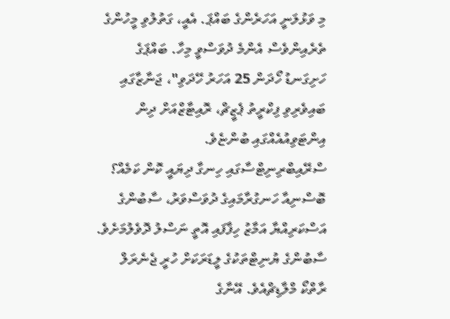މި ވަޅުލަނީ އަހަރެންގެ ބައްޕަ. އެއީ، ގަތުލުވި މީހުންގެ ތެރެއިންވެސް އެންމެ ދުވަސްވީ މިހާ. ބައްޕަގެ ހަށިގަނޑު ހޯދަން 25 އަހަރު ހޭދަވި"، ޖަނާޒާގައި ބައިވެރިވި ފިކްރީތު ޕެޒީޗް، ރޮއިޓާޒްއަށް ދިން އިންޓަވިއުއެއްގައި ބުންޏެވެ.
ސްރޭއިބްރިނިޓްސާގައި ހިނގާ ދިޔައީ ކޮން ކަމެއް؟
ބޮސްނިއާ ހަނގުރާމައިގެ ދުވަސްވަރު، ސާބުންގެ އަސްކަރިއްޔާ އަމާޒު ހިފާފައި އޮތީ ނަސްލު ދޮވެލުމަށެވެ. ސާބުންގެ ޔުނިޓްތަކުގެ ލީޑަރަކަށް ހުރީ ޖެނެރަލް ރާތްކޯ މްލާޑިޗްއެވެ. އޭނާގެ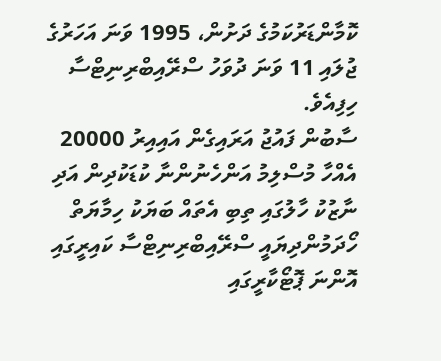ކޮމާންޑަރުކަމުގެ ދަށުން، 1995 ވަނަ އަހަރުގެ ޖުލައި 11 ވަނަ ދުވަހު ސްރޭއިބްރިނިޓްސާ ހިފިއެވެ.
ސާބުން ފައުޖު އަރައިގެން އައިއިރު 20000 އެއްހާ މުސްލިމު އަންހެނުންނާ ކުޑަކުދިން އަދި ނާޒުކު ހާލުގައި ތިބި އެތައް ބަޔަކު ހިމާޔަތް ހޯދަމުންދިޔައީ ސްރޭއިބްރިނިޓްސާ ކައިރީގައި އޮންނަ ޕޮޓޯކާރީގައި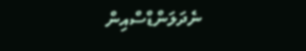ނެދަލަންޑްސްއިން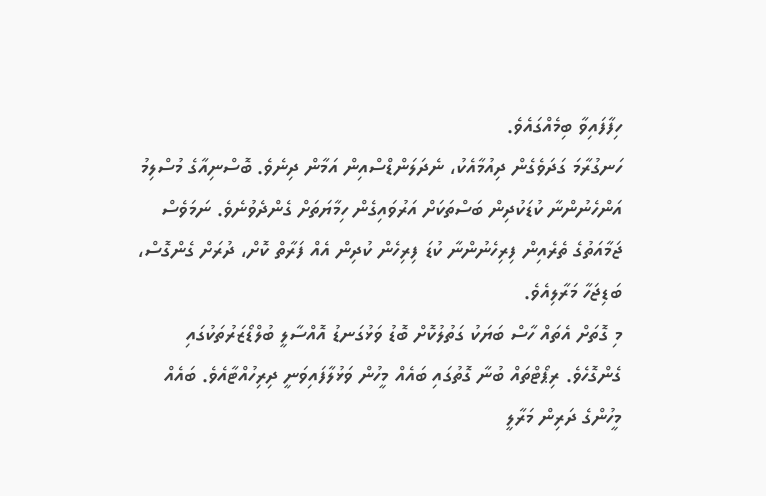ހިފާފައިވާ ބިމެއްގައެވެ.
ހަނގުރާމަ ގަދަވެގެން ދިއުމާއެކު، ނެދަލަންޑްސްއިން އަމާން ދިނެވެ. ބޮސްނިއާގެ މުސްލިމު އަންހެނުންނާ ކުޑަކުދިން ބަސްތަކަށް އަރުވައިގެން ހިމާޔަތަށް ގެންދެވުނެވެ. ނަމަވެސް ޖަމާއަތުގެ ތެރެއިން ފިރިހެނުންނާ ކުޑަ ފިރިހެން ކުދިން އެއް ފަރާތް ކޮށް، ދުރަށް ގެންގޮސް، ބަޑިޖަހާ މަރާލިއެވެ.
މި ގޮތަށް އެތައް ހާސް ބަޔަކު ގަތުލުކޮށް ބޮޑު ވަޅުގަނޑު އޮއްސާލީ ބުލްޑޯޒަރުތަކުގައި ގެންގޮހެވެ. ރިޕޯޓްތައް ބުނާ ގޮތުގައި ބައެއް މީހުން ވަޅުލާފައިވަނީ ދިރިހުއްޓާއެވެ. ބައެއް މީހުންގެ ދަރިން މަރާލީ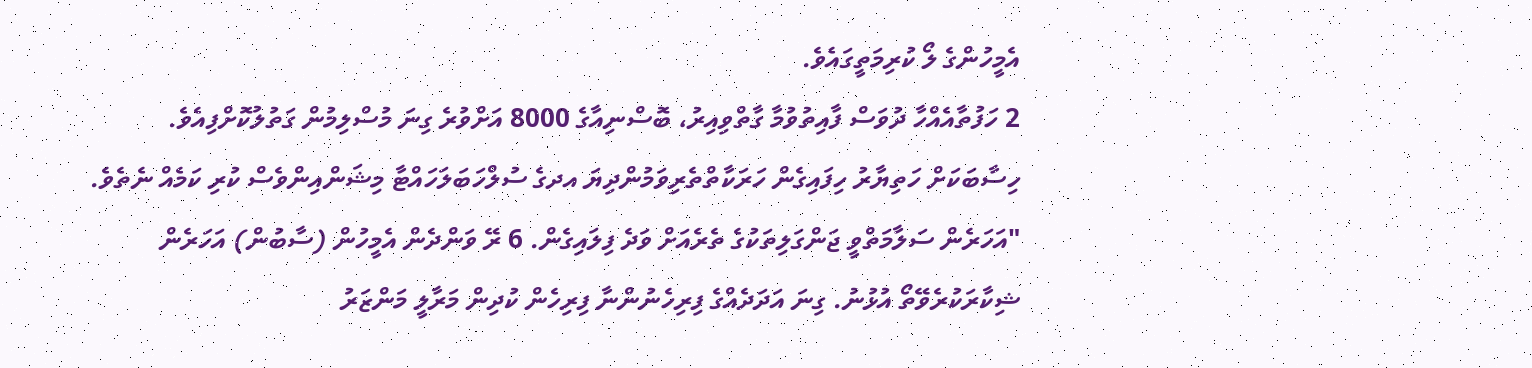އެމީހުންގެ ލޯ ކުރިމަތީގައެވެ.
2 ހަފުތާއެއްހާ ދުވަސް ފާއިތުވުމާ ގާތްވިއިރު، ބޮސްނިއާގެ 8000 އަށްވުރެ ގިނަ މުސްލިމުން ގަތުލުކޮށްފިއެވެ.
ހިސާބަކަށް ހަތިޔާރު ހިފައިގެން ހަރަކާތްތެރިވަމުންދިޔަ އދގެ ސުލްހަބަލަހައްޓާ މިޝަންއިންވެސް ކުރި ކަމެއް ނެތެވެ.
"އަހަރެން ސަލާމަތްވީ ޖަންގަލިތަކުގެ ތެރެއަށް ވަދެ ފިލައިގެން. 6 ރޭ ވަންދެން އެމީހުން (ސާބުން) އަހަރެން ޝިކާރަކުރެވޭތޯ އުޅުނު. ގިނަ އަދަދެއްގެ ފިރިހެނުންނާ ފިރިހެން ކުދިން މަރާލީ މަންޒަރު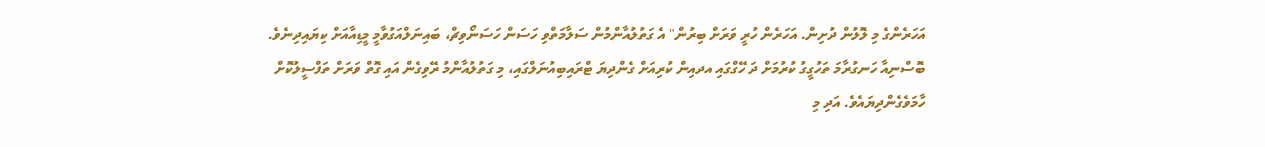އަހަރެންގެ މި ލޮލުން ދުށިން. އަހަރެން ހުރީ ވަރަށް ބިރުން" އެ ގަތުލުއާންމުން ސަލާމަތްވި ހަސަން ހަސަނޯވިޗް، ބައިނަލްއަގުވާމީ މީޑިއާއަށް ކިޔައިދިނެވެ.
ބޮސްނިއާ ހަނގުރާމަ ތަހުގީގު ކުރުމަށް ދަ ހޭގްގައި އދއިން ކުރިއަށް ގެންދިޔަ ޓްރައިބިއުނަލްގައި، މި ގަތުލުއާންމު ރޭވިގެން އައި ގޮތް ވަރަށް ތަފްސީލުކޮށް ހާމަވެގެންދިޔައެވެ. އަދި މި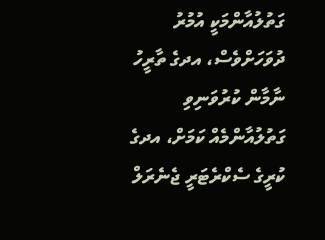ގަތުލުއާންމަކީ އުމުރު ދުވަހަށްވެސް، އދގެ ތާރީހު ނާމާން ކުރުވަނިވި ގަތުލުއާންމެއް ކަމަށް، އދގެ ކުރީގެ ސެކްރެޓަރީ ޖެނެރަލް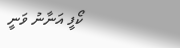ކޯފީ އަނާނު ވަނީ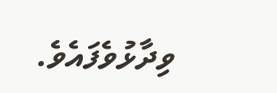ވިދާޅުވެފައެވެ.